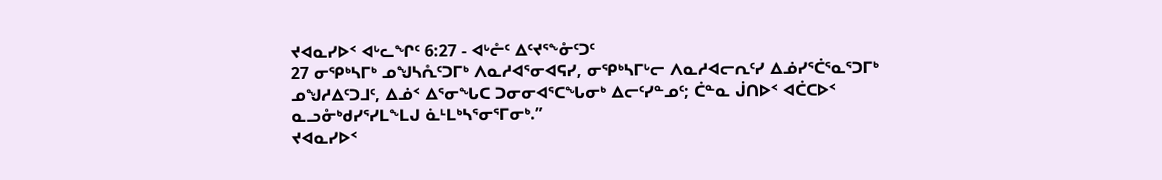ᔪᐊᓇᓯᐅᑉ ᐊᒡᓚᖏᑦ 6:27 - ᐊᒡᓔᑦ ᐃᑦᔪᕐᖕᓁᑦᑐᑦ
27 ᓂᕿᒃᓴᒥᒃ ᓄᖑᓴᕅᑦᑐᒥᒃ ᐱᓇᓱᐊᕐᓂᐊᕋᓯ, ᓂᕿᒃᓴᒥᒡᓕ ᐱᓇᓱᐊᓕᕆᑦᓯ ᐃᓅᓯᕐᑖᕐᓇᕐᑐᒥᒃ ᓄᖑᓱᐃᑦᑐᒧᑦ, ᐃᓅᑉ ᐃᕐᓂᖓᑕ ᑐᓂᓂᐊᕐᑕᖓᓂᒃ ᐃᓕᑦᓯᓐᓄᑦ; ᑖᓐᓇ ᒎᑎᐅᑉ ᐊᑖᑕᐅᑉ ᓇᓗᓁᒃᑯᓯᕐᓯᒪᖕᒪᒍ ᓈᒻᒪᒃᓴᕐᓂᕐᒥᓂᒃ.”
ᔪᐊᓇᓯᐅᑉ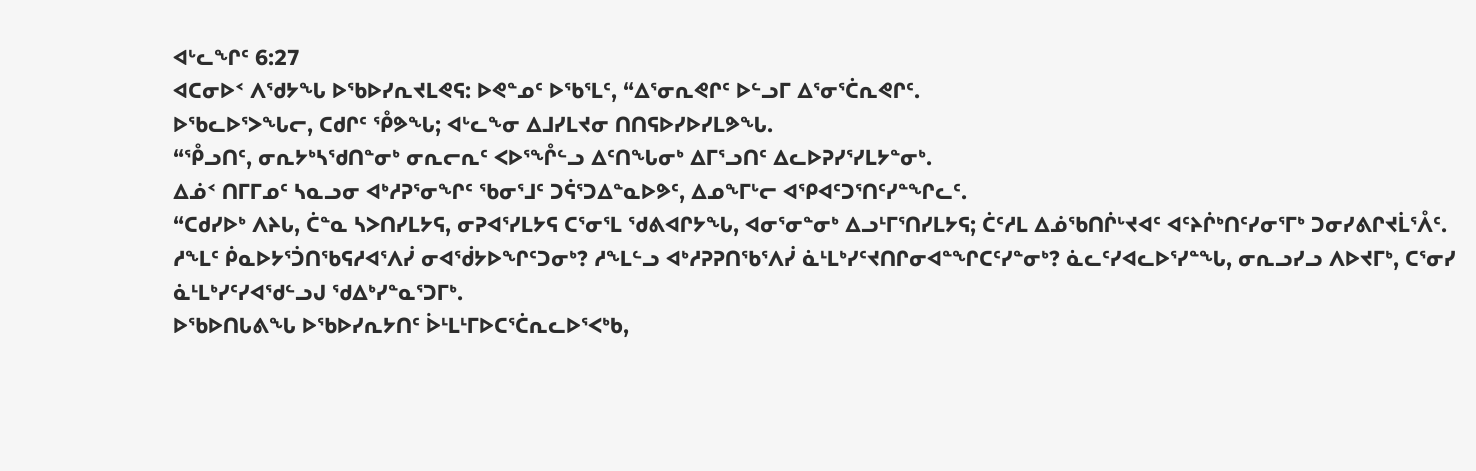ᐊᒡᓚᖏᑦ 6:27
ᐊᑕᓂᐅᑉ ᐱᖁᔭᖓ ᐅᖃᐅᓯᕆᔪᒪᕙᕋ: ᐅᕙᓐᓄᑦ ᐅᖃᕐᒪᑦ, “ᐃᕐᓂᕆᕙᒋᑦ ᐅᓪᓗᒥ ᐃᕐᓂᕐᑖᕆᕙᒋᑦ.
ᐅᖃᓚᐅᕐᐳᖓᓕ, ᑕᑯᒋᑦ ᕾᕗᖓ; ᐊᒡᓚᖕᓂ ᐃᒧᓯᒪᔪᓂ ᑎᑎᕋᐅᓯᐅᓯᒪᕗᖓ.
“ᕾᓗᑎᑦ, ᓂᕆᔭᒃᓴᖁᑎᓐᓂᒃ ᓂᕆᓕᕆᑦ ᐸᐅᕐᖎᓪᓗ ᐃᑦᑎᖓᓂᒃ ᐃᒥᕐᓗᑎᑦ ᐃᓚᐅᕈᓯᕐᓯᒪᔭᓐᓂᒃ.
ᐃᓅᑉ ᑎᒥᒥᓄᑦ ᓴᓇᓗᓂ ᐊᒃᓱᕈᕐᓂᖏᑦ ᖃᓂᕐᒧᑦ ᑐᕌᕐᑐᐃᓐᓇᐅᕗᑦ, ᐃᓄᖕᒥᒡᓕ ᐊᕿᐊᑦᑐᕐᑎᑦᓯᓐᖏᓚᑦ.
“ᑕᑯᓯᐅᒃ ᐱᔨᒐ, ᑖᓐᓇ ᓴᐳᑎᓯᒪᔭᕋ, ᓂᕈᐊᕐᓯᒪᔭᕋ ᑕᕐᓂᕐᒪ ᖁᕕᐊᒋᔭᖓ, ᐊᓂᕐᓂᓐᓂᒃ ᐃᓗᒻᒥᕐᑎᓯᒪᔭᕋ; ᑖᑦᓱᒪ ᐃᓅᖃᑎᒌᒡᔪᐊᑦ ᐊᑦᔨᒌᒃᑎᑦᓯᓂᕐᒥᒃ ᑐᓂᓯᕕᒋᔪᒫᕐᐰᑦ.
ᓱᖕᒪᑦ ᑮᓇᐅᔭᕐᑑᑎᖃᕋᓱᐊᕐᐱᓰ ᓂᐊᖂᔭᐅᖏᑦᑐᓂᒃ? ᓱᖕᒪᓪᓗ ᐊᒃᓱᕈᕈᑎᖃᕐᐱᓰ ᓈᒻᒪᒃᓯᑦᔪᑎᒋᓂᐊᓐᖏᑕᑦᓯᓐᓂᒃ? ᓈᓚᑦᓯᐊᓚᐅᕐᓯᓐᖓ, ᓂᕆᓗᓯᓗ ᐱᐅᔪᒥᒃ, ᑕᕐᓂᓯ ᓈᒻᒪᒃᓯᑦᓯᐊᖁᓪᓗᒍ ᖁᐃᒃᓯᓐᓇᕐᑐᒥᒃ.
ᐅᖃᐅᑎᒐᕕᖓ ᐅᖃᐅᓯᕆᔭᑎᑦ ᐆᒻᒪᒻᒥᐅᑕᕐᑖᕆᓚᐅᕐᐸᒃᑲ,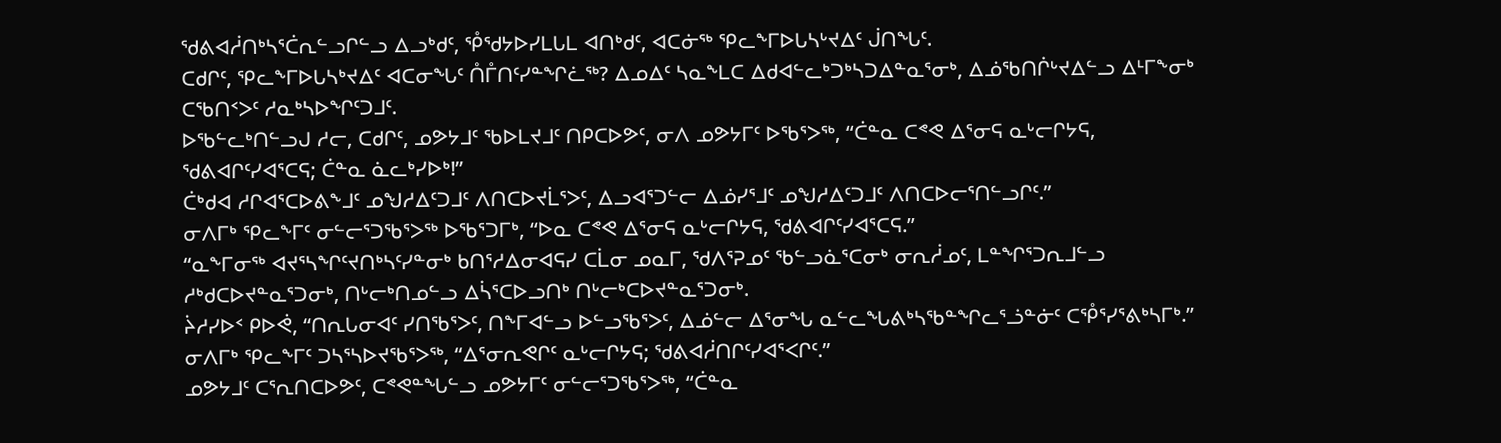ᖁᕕᐊᓲᑎᒃᓴᕐᑖᕆᓪᓗᒋᓪᓗ ᐃᓗᒃᑯᑦ, ᕾᖁᔭᐅᓯᒪᒐᒪ ᐊᑎᒃᑯᑦ, ᐊᑕᓃᖅ ᕿᓚᖕᒥᐅᒐᓴᒡᔪᐃᑦ ᒎᑎᖓᑦ.
ᑕᑯᒋᑦ, ᕿᓚᖕᒥᐅᒐᓴᒃᔪᐃᑦ ᐊᑕᓂᖓᑦ ᑍᒤᑎᑦᓯᓐᖏᓛᖅ? ᐃᓄᐃᑦ ᓴᓇᖕᒪᑕ ᐃᑯᐊᓪᓚᒃᑐᒃᓴᑐᐃᓐᓇᕐᓂᒃ, ᐃᓅᖃᑎᒌᒡᔪᐃᓪᓗ ᐃᒻᒥᖕᓂᒃ ᑕᖃᑎᑉᐳᑦ ᓱᓇᒃᓴᐅᖏᑦᑐᒧᑦ.
ᐅᖃᓪᓚᒃᑎᓪᓗᒍ ᓱᓕ, ᑕᑯᒋᑦ, ᓄᕗᔭᒧᑦ ᖃᐅᒪᔪᒧᑦ ᑎᑭᑕᐅᕗᑦ, ᓂᐱ ᓄᕗᔭᒥᑦ ᐅᖃᕐᐳᖅ, “ᑖᓐᓇ ᑕᕝᕙ ᐃᕐᓂᕋ ᓇᒡᓕᒋᔭᕋ, ᖁᕕᐊᒋᑦᓯᐊᕐᑕᕋ; ᑖᓐᓇ ᓈᓚᒃᓯᐅᒃ!”
ᑖᒃᑯᐊ ᓱᒋᐊᕐᑕᐅᕕᖕᒧᑦ ᓄᖑᓱᐃᑦᑐᒧᑦ ᐱᑎᑕᐅᔪᒫᕐᐳᑦ, ᐃᓗᐊᕐᑐᓪᓕ ᐃᓅᓯᕐᒧᑦ ᓄᖑᓱᐃᑦᑐᒧᑦ ᐱᑎᑕᐅᓕᕐᑎᓪᓗᒋᑦ.”
ᓂᐱᒥᒃ ᕿᓚᖕᒥᑦ ᓂᓪᓕᕐᑐᖃᕐᐳᖅ ᐅᖃᕐᑐᒥᒃ, “ᐅᓇ ᑕᕝᕙ ᐃᕐᓂᕋ ᓇᒡᓕᒋᔭᕋ, ᖁᕕᐊᒋᑦᓯᐊᕐᑕᕋ.”
“ᓇᖕᒥᓂᖅ ᐊᔪᕐᓴᖏᑦᔪᑎᒃᓴᑦᓯᓐᓂᒃ ᑲᑎᕐᓱᐃᓂᐊᕋᓯ ᑕᒫᓂ ᓄᓇᒥ, ᖁᐱᕐᕈᓄᑦ ᖃᓪᓗᓈᕐᑕᓂᒃ ᓂᕆᓲᓄᑦ, ᒪᓐᖏᕐᑐᕆᒧᓪᓗ ᓱᒃᑯᑕᐅᔪᓐᓇᕐᑐᓂᒃ, ᑎᒡᓕᒃᑎᓄᓪᓗ ᐃᓵᕐᑕᐅᓗᑎᒃ ᑎᒡᓕᒃᑕᐅᔪᓐᓇᕐᑐᓂᒃ.
ᔩᓱᓯᐅᑉ ᑭᐅᕚ, “ᑎᕆᒐᓂᐊᑦ ᓯᑎᖃᕐᐳᑦ, ᑎᖕᒥᐊᓪᓗ ᐅᓪᓗᖃᕐᐳᑦ, ᐃᓅᓪᓕ ᐃᕐᓂᖓ ᓇᓪᓚᖓᕕᒃᓴᖃᓐᖏᓚᕐᓘᓐᓃᑦ ᑕᕾᕐᓯᕐᕕᒃᓴᒥᒃ.”
ᓂᐱᒥᒃ ᕿᓚᖕᒥᑦ ᑐᓴᕐᓴᐅᔪᖃᕐᐳᖅ, “ᐃᕐᓂᕆᕙᒋᑦ ᓇᒡᓕᒋᔭᕋ; ᖁᕕᐊᓲᑎᒋᑦᓯᐊᕐᐸᒋᑦ.”
ᓄᕗᔭᒧᑦ ᑕᕐᕆᑎᑕᐅᕗᑦ, ᑕᕝᕙᓐᖓᓪᓗ ᓄᕗᔭᒥᑦ ᓂᓪᓕᕐᑐᖃᕐᐳᖅ, “ᑖᓐᓇ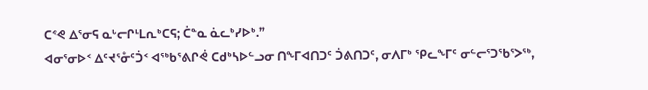ᑕᕝᕙ ᐃᕐᓂᕋ ᓇᒡᓕᒋᒻᒪᕆᒃᑕᕋ; ᑖᓐᓇ ᓈᓚᒃᓯᐅᒃ.”
ᐊᓂᕐᓂᐅᑉ ᐃᑦᔪᕐᓁᑦᑑᑉ ᐊᖅᑲᕐᕕᒋᕚ ᑕᑯᒃᓴᐅᓪᓗᓂ ᑎᖕᒥᐊᑎᑐᑦ ᑑᕕᑎᑐᑦ, ᓂᐱᒥᒃ ᕿᓚᖕᒥᑦ ᓂᓪᓕᕐᑐᖃᕐᐳᖅ,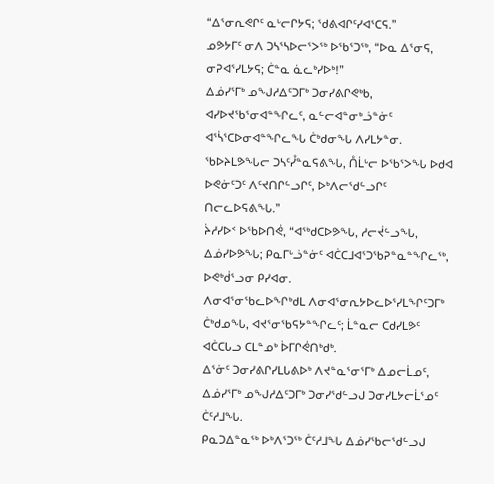“ᐃᕐᓂᕆᕙᒋᑦ ᓇᒡᓕᒋᔭᕋ; ᖁᕕᐊᒋᑦᓯᐊᕐᑕᕋ.”
ᓄᕗᔭᒥᑦ ᓂᐱ ᑐᓴᕐᓴᐅᓕᕐᐳᖅ ᐅᖃᕐᑐᖅ, “ᐅᓇ ᐃᕐᓂᕋ, ᓂᕈᐊᕐᓯᒪᔭᕋ; ᑖᓐᓇ ᓈᓚᒃᓯᐅᒃ!”
ᐃᓅᓯᕐᒥᒃ ᓄᖑᓱᐃᑦᑐᒥᒃ ᑐᓂᓯᕕᒋᕙᒃᑲ, ᐊᓯᐅᔪᖃᕐᓂᐊᓐᖏᓚᑦ, ᓇᓪᓕᐊᓐᓂᒃᓘᓐᓃᑦ ᐊᕐᓵᕐᑕᐅᓂᐊᓐᖏᓚᖓ ᑖᒃᑯᓂᖓ ᐱᓯᒪᔭᓐᓂ.
ᖃᐅᔨᒪᕗᖓᓕ ᑐᓴᑦᓮᓐᓇᕋᕕᖓ, ᑍᒫᒡᓕ ᐅᖃᕐᐳᖓ ᐅᑯᐊ ᐅᕙᓃᑦᑐᑦ ᐱᑦᔪᑎᒋᓪᓗᒋᑦ, ᐅᒃᐱᓕᖁᓪᓗᒋᑦ ᑎᓕᓚᐅᕋᕕᖓ.”
ᔩᓱᓯᐅᑉ ᐅᖃᐅᑎᕚ, “ᐊᖅᑯᑕᐅᕗᖓ, ᓱᓕᔫᓪᓗᖓ, ᐃᓅᓯᐅᕗᖓ; ᑭᓇᒥᒡᓘᓐᓃᑦ ᐊᑖᑕᒧᐊᕐᑐᖃᕈᓐᓇᓐᖏᓚᖅ, ᐅᕙᒃᑰᕐᓗᓂ ᑭᓯᐊᓂ.
ᐱᓂᐊᕐᓂᖃᓚᐅᖏᒃᑯᒪ ᐱᓂᐊᕐᓂᕆᔭᐅᓚᐅᕐᓯᒪᖏᑦᑐᒥᒃ ᑖᒃᑯᓄᖓ, ᐊᔪᕐᓂᖃᕋᔭᓐᖏᓚᑦ; ᒫᓐᓇᓕ ᑕᑯᓯᒪᕗᑦ ᐊᑖᑕᒐᓗ ᑕᒪᓐᓄᒃ ᐆᒥᒋᕚᑎᒃᑯᒃ.
ᐃᕐᓃᑦ ᑐᓂᓯᕕᒋᓯᒪᒐᕕᐅᒃ ᐱᔪᓐᓇᕐᓂᕐᒥᒃ ᐃᓄᓕᒫᓄᑦ, ᐃᓅᓯᕐᒥᒃ ᓄᖑᓱᐃᑦᑐᒥᒃ ᑐᓂᓯᖁᓪᓗᒍ ᑐᓂᓯᒪᔭᓕᒫᕐᓄᑦ ᑖᑦᓱᒧᖓ.
ᑭᓇᑐᐃᓐᓇᖅ ᐅᒃᐱᕐᑐᖅ ᑖᑦᓱᒧᖓ ᐃᓅᓯᖃᓕᖁᓪᓗᒍ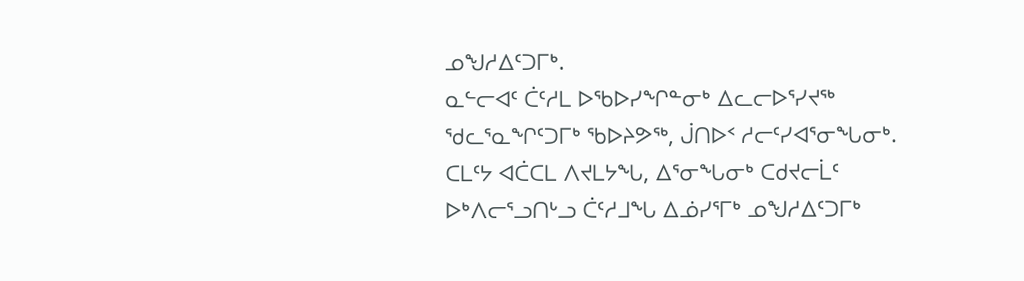ᓄᖑᓱᐃᑦᑐᒥᒃ.
ᓇᓪᓕᐊᑦ ᑖᑦᓱᒪ ᐅᖃᐅᓯᖏᓐᓂᒃ ᐃᓚᓕᐅᕐᓯᔪᖅ ᖁᓚᕐᓇᖏᑦᑐᒥᒃ ᖃᐅᔨᕗᖅ, ᒎᑎᐅᑉ ᓱᓕᑦᓯᐊᕐᓂᖓᓂᒃ.
ᑕᒪᑦᔭ ᐊᑖᑕᒪ ᐱᔪᒪᔭᖓ, ᐃᕐᓂᖓᓂᒃ ᑕᑯᔪᓕᒫᑦ ᐅᒃᐱᓕᕐᓗᑎᒡᓗ ᑖᑦᓱᒧᖓ ᐃᓅᓯᕐᒥᒃ ᓄᖑᓱᐃᑦᑐᒥᒃ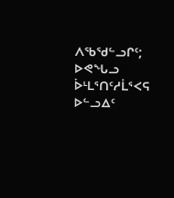ᐱᖃᖁᓪᓗᒋᑦ; ᐅᕙᖓᓗ ᐆᒻᒪᕐᑎᑦᓱᒫᕐᐸᕋ ᐅᓪᓗᐃᑦ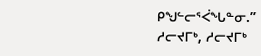ᑭᖑᓪᓕᕐᐹᖓᓐᓂ.”
ᓱᓕᔪᒥᒃ, ᓱᓕᔪᒥᒃ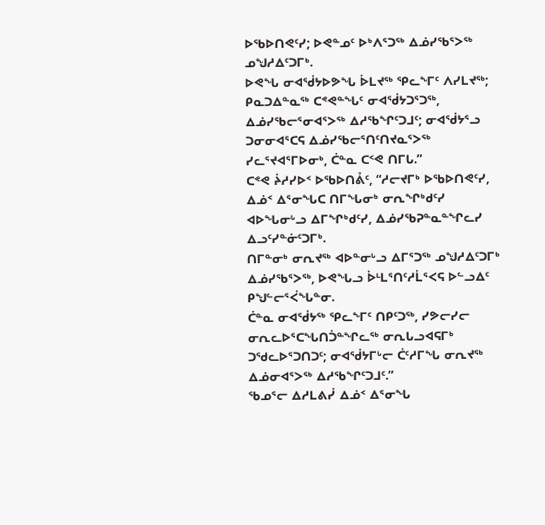ᐅᖃᐅᑎᕙᑦᓯ; ᐅᕙᓐᓄᑦ ᐅᒃᐱᕐᑐᖅ ᐃᓅᓯᖃᕐᐳᖅ ᓄᖑᓱᐃᑦᑐᒥᒃ.
ᐅᕙᖓ ᓂᐊᖂᔭᐅᕗᖓ ᐆᒪᔪᖅ ᕿᓚᖕᒥᑦ ᐱᓯᒪᔪᖅ; ᑭᓇᑐᐃᓐᓇᖅ ᑕᕝᕙᓐᖓᑦ ᓂᐊᖂᔭᑐᕐᑐᖅ, ᐃᓅᓯᖃᓕᕐᓂᐊᕐᐳᖅ ᐃᓱᖃᖏᑦᑐᒧᑦ; ᓂᐊᖂᔭᕐᓗ ᑐᓂᓂᐊᕐᑕᕋ ᐃᓅᓯᖃᓕᕐᑎᑦᑎᔪᓇᕐᐳᖅ ᓯᓚᕐᔪᐊᕐᒥᐅᓂᒃ, ᑖᓐᓇ ᑕᑉᕙ ᑎᒥᒐ.”
ᑕᕝᕙ ᔩᓱᓯᐅᑉ ᐅᖃᐅᑎᕔᑦ, “ᓱᓕᔪᒥᒃ ᐅᖃᐅᑎᕙᑦᓯ, ᐃᓅᑉ ᐃᕐᓂᖓᑕ ᑎᒥᖓᓂᒃ ᓂᕆᖏᒃᑯᑦᓯ ᐊᐅᖓᓂᒡᓗ ᐃᒥᖏᒃᑯᑦᓯ, ᐃᓅᓯᖃᕈᓐᓇᓐᖏᓚᓯ ᐃᓗᑦᓯᓐᓃᑦᑐᒥᒃ.
ᑎᒥᓐᓂᒃ ᓂᕆᔪᖅ ᐊᐅᓐᓂᒡᓗ ᐃᒥᕐᑐᖅ ᓄᖑᓱᐃᑦᑐᒥᒃ ᐃᓅᓯᖃᕐᐳᖅ, ᐅᕙᖓᓗ ᐆᒻᒪᕐᑎᑦᓱᒫᕐᐸᕋ ᐅᓪᓗᐃᑦ ᑭᖑᓪᓕᕐᐹᖓᓐᓂ.
ᑖᓐᓇ ᓂᐊᖂᔭᖅ ᕿᓚᖕᒥᑦ ᑎᑭᑦᑐᖅ, ᓯᕗᓕᓯᓕ ᓂᕆᓚᐅᕐᑕᖓᑎᑑᓐᖏᓚᖅ ᓂᕆᒐᓗᐊᕋᒥᒃ ᑐᖁᓚᐅᕐᑐᑎᑐᑦ; ᓂᐊᖂᔭᒥᒡᓕ ᑖᑦᓱᒥᖓ ᓂᕆᔪᖅ ᐃᓅᓂᐊᕐᐳᖅ ᐃᓱᖃᖏᑦᑐᒧᑦ.”
ᖃᓄᕐᓕ ᐃᓱᒪᕕᓰ ᐃᓅᑉ ᐃᕐᓂᖓ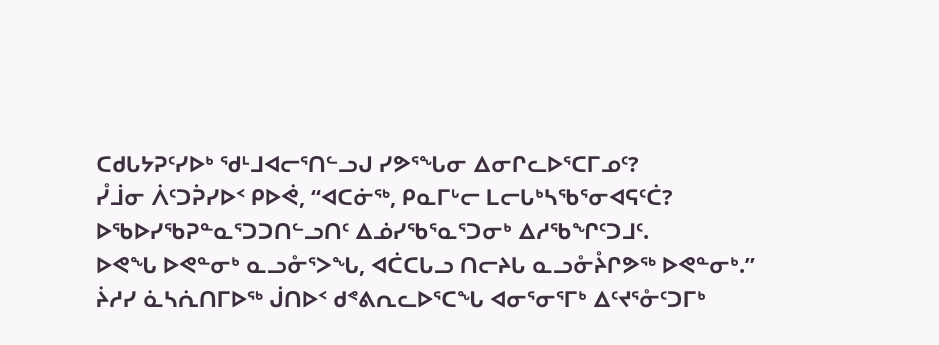ᑕᑯᒐᔭᕈᑦᓯᐅᒃ ᖁᒻᒧᐊᓕᕐᑎᓪᓗᒍ ᓯᕗᕐᖓᓂ ᐃᓂᒋᓚᐅᕐᑕᒥᓄᑦ?
ᓮᒨᓂ ᐲᑦᑐᕉᓯᐅᑉ ᑭᐅᕚ, “ᐊᑕᓃᖅ, ᑭᓇᒥᒡᓕ ᒪᓕᒐᒃᓴᖃᕐᓂᐊᕋᑦᑖ? ᐅᖃᐅᓯᖃᕈᓐᓇᕐᑐᑐᑎᓪᓗᑎᑦ ᐃᓅᓯᖃᕐᓇᕐᑐᓂᒃ ᐃᓱᖃᖏᑦᑐᒧᑦ.
ᐅᕙᖓ ᐅᕙᓐᓂᒃ ᓇᓗᓁᕐᐳᖓ, ᐊᑖᑕᒐᓗ ᑎᓕᔨᒐ ᓇᓗᓁᔧᒋᕗᖅ ᐅᕙᓐᓂᒃ.”
ᔩᓱᓯ ᓈᓴᕇᑎᒥᐅᖅ ᒎᑎᐅᑉ ᑯᕝᕕᕆᓚᐅᕐᑕᖓ ᐊᓂᕐᓂᕐᒥᒃ ᐃᑦᔪᕐᓁᑦᑐᒥᒃ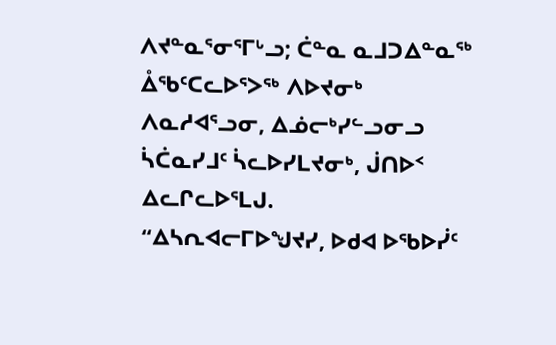ᐱᔪᓐᓇᕐᓂᕐᒥᒡᓗ; ᑖᓐᓇ ᓇᒧᑐᐃᓐᓇᖅ ᐂᖃᑦᑕᓚᐅᕐᐳᖅ ᐱᐅᔪᓂᒃ ᐱᓇᓱᐊᕐᓗᓂ, ᐃᓅᓕᒃᓯᓪᓗᓂᓗ ᓵᑖᓇᓯᒧᑦ ᓵᓚᐅᓯᒪᔪᓂᒃ, ᒎᑎᐅᑉ ᐃᓚᒋᓚᐅᕐᒪᒍ.
“ᐃᓴᕆᐊᓕᒥᐅᖑᔪᓯ, ᐅᑯᐊ ᐅᖃᐅᓰᑦ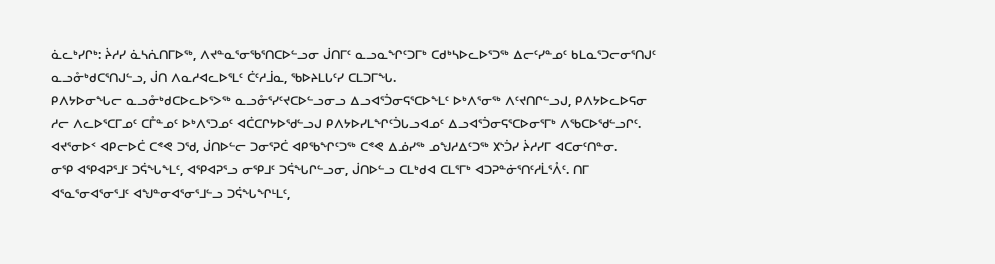ᓈᓚᒃᓯᒋᒃ: ᔩᓱᓯ ᓈᓴᕇᑎᒥᐅᖅ, ᐱᔪᓐᓇᕐᓂᖃᕐᑎᑕᐅᓪᓗᓂ ᒎᑎᒥᑦ ᓇᓗᓇᖏᑦᑐᒥᒃ ᑕᑯᒃᓴᐅᓚᐅᕐᑐᖅ ᐃᓕᑦᓯᓐᓄᑦ ᑲᒪᓇᕐᑐᓕᓂᕐᑎᒍᑦ ᓇᓗᓁᒃᑯᑕᕐᑎᒍᓪᓗ, ᒎᑎ ᐱᓇᓱᐊᓚᐅᕐᒪᑦ ᑖᑦᓱᒨᓇ, ᖃᐅᔨᒪᒐᑦᓯ ᑕᒪᑐᒥᖓ.
ᑭᐱᔭᐅᓂᖓᓕ ᓇᓗᓁᒃᑯᑕᐅᓚᐅᕐᐳᖅ ᓇᓗᓁᕐᓯᑦᔪᑕᐅᓪᓗᓂᓗ ᐃᓗᐊᕐᑑᓂᕋᕐᑕᐅᖕᒪᑦ ᐅᒃᐱᕐᓂᖅ ᐱᑦᔪᑎᒋᓪᓗᒍ, ᑭᐱᔭᐅᓚᐅᕋᓂ ᓱᓕ ᐱᓚᐅᕐᑕᒥᓄᑦ ᑕᒤᓐᓄᑦ ᐅᒃᐱᕐᑐᓄᑦ ᐊᑖᑕᒋᔭᐅᖁᓪᓗᒍ ᑭᐱᔭᐅᓯᒪᖏᑦᑑᒐᓗᐊᓄᑦ ᐃᓗᐊᕐᑑᓂᕋᕐᑕᐅᓂᕐᒥᒃ ᐱᖃᑕᐅᖁᓪᓗᒋᑦ.
ᐊᔪᕐᓂᐅᑉ ᐊᑭᓕᐅᑖ ᑕᕝᕙ ᑐᖁ, ᒎᑎᐅᓪᓕ ᑐᓂᕐᕈᑖ ᐊᑭᖃᖏᑦᑐᖅ ᑕᕝᕙ ᐃᓅᓯᖅ ᓄᖑᓱᐃᑦᑐᖅ ᙭ᔅᑑᓯ ᔩᓱᓯᒥ ᐊᑕᓂᑦᑎᓐᓂ.
ᓂᕿ ᐊᕿᐊᕈᕐᒧᑦ ᑐᕌᖓᖕᒪᑦ, ᐊᕿᐊᕈᕐᓗ ᓂᕿᒧᑦ ᑐᕌᖓᒋᓪᓗᓂ, ᒎᑎᐅᓪᓗ ᑕᒪᒃᑯᐊ ᑕᒪᕐᒥᒃ ᐊᑐᕈᓐᓃᕐᑎᑦᓱᒫᕐᐰᑦ. ᑎᒥ ᐊᕐᓇᕐᓂᐊᕐᓂᕐᒧᑦ ᐊᖑᓐᓂᐊᕐᓂᕐᒧᓪᓗ ᑐᕌᖓᖏᒻᒪᑦ,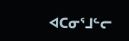ᐊᑕᓂᕐᒧᓪᓕ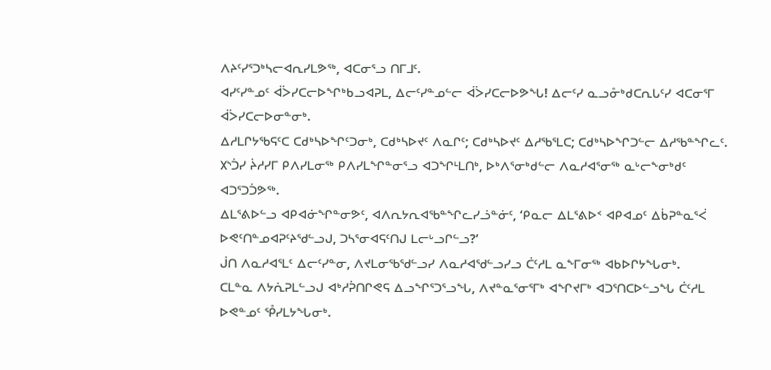ᐱᔨᑦᓯᕐᑐᒃᓴᓕᐊᕆᓯᒪᕗᖅ, ᐊᑕᓂᕐᓗ ᑎᒥᒧᑦ.
ᐊᓯᑦᓯᓐᓄᑦ ᐋᐴᓯᑕᓕᐅᖏᒃᑲᓗᐊᕈᒪ, ᐃᓕᑦᓯᓐᓄᓪᓕ ᐋᐴᓯᑕᓕᐅᕗᖓ! ᐃᓕᑦᓯ ᓇᓗᓁᒃᑯᑕᕆᒐᑦᓯ ᐊᑕᓂᕐᒥ ᐋᐴᓯᑕᓕᐅᓂᓐᓂᒃ.
ᐃᓱᒪᒋᔭᖃᕋᑦᑕ ᑕᑯᒃᓴᐅᖏᑦᑐᓂᒃ, ᑕᑯᒃᓴᐅᔪᑦ ᐱᓇᒋᑦ; ᑕᑯᒃᓴᐅᔪᑦ ᐃᓱᖃᕐᒪᑕ; ᑕᑯᒃᓴᐅᖏᑐᓪᓕ ᐃᓱᖃᓐᖏᓚᑦ.
᙭ᔅᑑᓯ ᔩᓱᓯᒥ ᑭᐱᓯᒪᓂᖅ ᑭᐱᓯᒪᖏᓐᓂᕐᓗ ᐊᑐᖏᒻᒪᑎᒃ, ᐅᒃᐱᕐᓂᒃᑯᓪᓕ ᐱᓇᓱᐊᕐᓂᖅ ᓇᒡᓕᖕᓂᒃᑯᑦ ᐊᑐᕐᑐᑑᕗᖅ.
ᐃᒪᕐᕕᐅᓪᓗ ᐊᑭᐊᓃᖏᓐᓂᕗᑦ, ᐊᐱᕆᔭᕆᐊᖃᓐᖏᓚᓯᓘᓐᓃᑦ, ‘ᑭᓇᓕ ᐃᒪᕐᕕᐅᑉ ᐊᑭᐊᓄᑦ ᐃᑳᕈᓐᓇᕐᐹ ᐅᕙᑦᑎᓐᓄᐊᕈᑦᔨᖁᓪᓗᒍ, ᑐᓴᕐᓂᐊᕋᑦᑎᒍ ᒪᓕᒡᓗᒋᓪᓗ?’
ᒎᑎ ᐱᓇᓱᐊᕐᒪᑦ ᐃᓕᑦᓯᓐᓂ, ᐱᔪᒪᓂᖃᖁᓪᓗᓯ ᐱᓇᓱᐊᖁᓪᓗᓯᓗ ᑖᑦᓱᒪ ᓇᖕᒥᓂᖅ ᐊᑲᐅᒋᔭᖓᓂᒃ.
ᑕᒪᓐᓇ ᐱᔭᕇᕈᒪᓪᓗᒍ ᐊᒃᓱᕉᑎᒋᕙᕋ ᐃᓗᖏᕐᑐᕐᓗᖓ, ᐱᔪᓐᓇᕐᓂᕐᒥᒃ ᐊᖏᔪᒥᒃ ᐊᑐᕐᑎᑕᐅᓪᓗᖓ ᑖᑦᓱᒪ ᐅᕙᓐᓄᑦ ᕾᓯᒪᔭᖓᓂᒃ.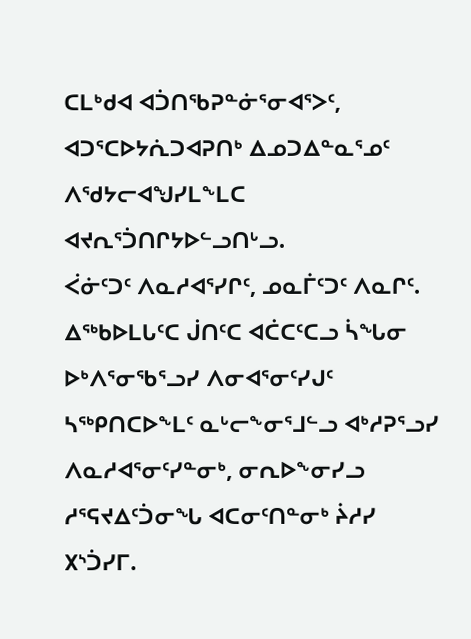ᑕᒪᒃᑯᐊ ᐊᑑᑎᖃᕈᓐᓃᕐᓂᐊᕐᐳᑦ, ᐊᑐᕐᑕᐅᔭᕇᑐᐊᕈᑎᒃ ᐃᓄᑐᐃᓐᓇᕐᓄᑦ ᐱᖁᔭᓕᐊᖑᓯᒪᖕᒪᑕ ᐊᔪᕆᕐᑑᑎᒋᔭᐅᓪᓗᑎᒡᓗ.
ᐹᓃᑦᑐᑦ ᐱᓇᓱᐊᕐᓯᒋᑦ, ᓄᓇᒦᑦᑐᑦ ᐱᓇᒋᑦ.
ᐃᖅᑲᐅᒪᒐᑦᑕ ᒎᑎᑦᑕ ᐊᑖᑕᑦᑕᓗ ᓵᖓᓂ ᐅᒃᐱᕐᓂᖃᕐᓗᓯ ᐱᓂᐊᕐᓂᑦᓯᒍᑦ ᓴᖅᑭᑎᑕᐅᖕᒪᑦ ᓇᒡᓕᖕᓂᕐᒧᓪᓗ ᐊᒃᓱᕈᕐᓗᓯ ᐱᓇᓱᐊᕐᓂᑦᓯᓐᓂᒃ, ᓂᕆᐅᖕᓂᓯᓗ ᓱᕐᕋᔪᐃᑦᑑᓂᖓ ᐊᑕᓂᑦᑎᓐᓂᒃ ᔩᓱᓯ ᙭ᔅᑑᓯᒥ.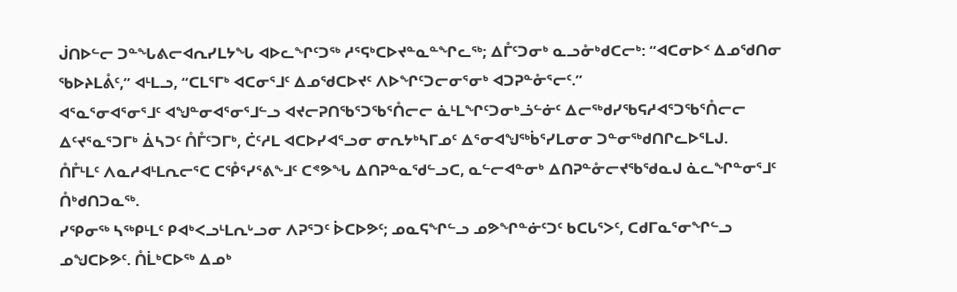ᒎᑎᐅᓪᓕ ᑐᓐᖓᕕᓕᐊᕆᓯᒪᔭᖓ ᐊᐅᓚᖏᑦᑐᖅ ᓱᕐᕋᒃᑕᐅᔪᓐᓇᓐᖏᓚᖅ; ᐃᒤᑦᑐᓂᒃ ᓇᓗᓁᒃᑯᑕᓕᒃ: “ᐊᑕᓂᐅᑉ ᐃᓄᖁᑎᓂ ᖃᐅᔨᒪᕔᑦ,” ᐊᒻᒪᓗ, “ᑕᒪᕐᒥᒃ ᐊᑕᓂᕐᒧᑦ ᐃᓄᖁᑕᐅᔪᑦ ᐱᐅᖏᑦᑐᓕᓂᕐᓂᒃ ᐊᑐᕈᓐᓁᕐᓕᑦ.”
ᐊᕐᓇᕐᓂᐊᕐᓂᕐᒧᑦ ᐊᖑᓐᓂᐊᕐᓂᕐᒧᓪᓗ ᐊᔪᓕᕈᑎᖃᕐᑐᖃᕐᑍᓕᓕ ᓈᒻᒪᖏᑦᑐᓂᒃᓘᓪᓃᑦ ᐃᓕᖅᑯᓯᖃᕋᓱᐊᕐᑐᖃᕐᑍᓕᓕ ᐃᑦᔪᕐᓇᕐᑐᒥᒃ ᐄᓴᑐᑦ ᑍᒤᑦᑐᒥᒃ, ᑖᑦᓱᒪ ᐊᑕᐅᓯᐊᕐᓗᓂ ᓂᕆᔭᒃᓴᒥᓄᑦ ᐃᕐᓂᐊᖑᖅᑳᕐᓯᒪᓂᓂ ᑐᓐᓂᖅᑯᑎᒋᓚᐅᕐᒪᒍ.
ᑍᒤᒻᒪᑦ ᐱᓇᓱᐊᒻᒪᕆᓕᕐᑕ ᑕᕾᕐᓯᕐᕕᖕᒧᑦ ᑕᕝᕗᖓ ᐃᑎᕈᓐᓇᖁᓪᓗᑕ, ᓇᓪᓕᐊᓐᓂᒃ ᐃᑎᕈᓐᓁᓕᔪᖃᖁᓇᒍ ᓈᓚᖏᓐᓂᕐᒧᑦ ᑍᒃᑯᑎᑐᓇᖅ.
ᓯᕿᓂᖅ ᓴᖅᑭᒻᒪᑦ ᑭᐊᒃᐸᓗᒻᒪᕆᒡᓗᓂ ᐱᕈᕐᑐᑦ ᐆᑕᐅᕗᑦ; ᓄᓇᕋᖏᓪᓗ ᓄᕗᖏᓐᓃᑦᑐᑦ ᑲᑕᒐᕐᐳᑦ, ᑕᑯᒥᓇᕐᓂᖏᓪᓗ ᓄᖑᑕᐅᕗᑦ. ᑍᒫᒃᑕᐅᖅ ᐃᓄᒃ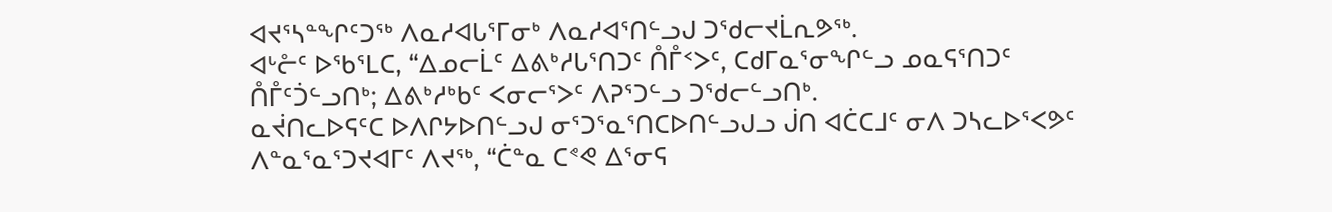ᐊᔪᕐᓴᓐᖏᑦᑐᖅ ᐱᓇᓱᐊᒐᕐᒥᓂᒃ ᐱᓇᓱᐊᕐᑎᓪᓗᒍ ᑐᖁᓕᔪᒫᕆᕗᖅ.
ᐊᒡᓔᑦ ᐅᖃᕐᒪᑕ, “ᐃᓄᓕᒫᑦ ᐃᕕᒃᓱᒐᕐᑎᑐᑦ ᑍᒤᑉᐳᑦ, ᑕᑯᒥᓇᕐᓂᖏᓪᓗ ᓄᓇᕋᕐᑎᑐᑦ ᑍᒤᑦᑑᓪᓗᑎᒃ; ᐃᕕᒃᓱᒃᑲᑦ ᐸᓂᓕᕐᐳᑦ ᐱᕈᕐᑐᓪᓗ ᑐᖁᓕᓪᓗᑎᒃ.
ᓇᔫᑎᓚᐅᕋᑦᑕ ᐅᐱᒋᔭᐅᑎᓪᓗᒍ ᓂᕐᑐᕐᓇᕐᑎᑕᐅᑎᓪᓗᒍᓗ ᒎᑎ ᐊᑖᑕᒧᑦ ᓂᐱ ᑐᓴᓚᐅᕐᐸᕗᑦ ᐱᓐᓇᕐᓇᕐᑐᔪᐊᒥᑦ ᐱᔪᖅ, “ᑖᓐᓇ ᑕᕝᕙ ᐃᕐᓂᕋ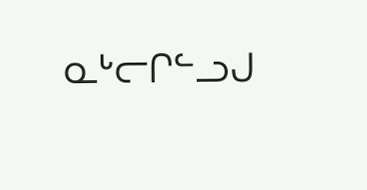ᓇᒡᓕᒋᓪᓗᒍ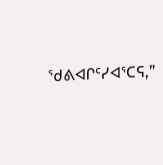ᖁᕕᐊᒋᑦᓯᐊᕐᑕᕋ,”